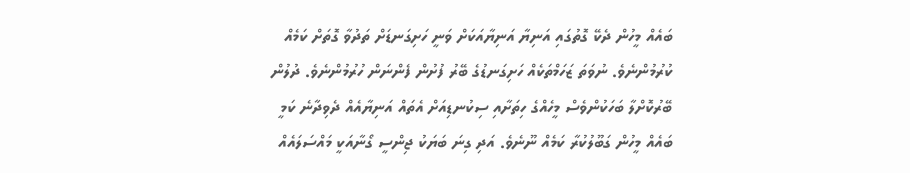ބައެއް މީހުން ދެކޭ ގޮތުގައި އަނިޔާ އަނިޔާއަކަށް ވަނީ ހަށިގަނޑަށް ތަދުވާ ގޮތަށް ކަމެއް ކުރުމުންނެވެ. ނުވަތަ ޒަހަމްތަކެއް ހަށިގަނޑުގެ ބޭރު ފުށުން ފެންނަން ހުރުމުންނެވެ. ދުލުން ބޭރުކޮށްލާ ބަހަކުންވެސް މީހެއްގެ ހިތަށާއި ސިކުނޑިއަށް އެތައް އަނިޔާއެއް ދެވިދާނެ ކަމީ ބައެއް މީހުން ގަބޫލުކުރާ ކަމެއް ނޫނެވެ. އަދި ގިނަ ބަޔަކު ޖިންސީ ގޯނާއަކީ މައްސަލައެއް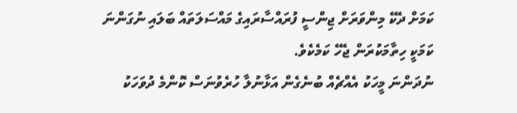ކަމަށް ދެކޭ މިންވަރަށް ޖިންސީ ފުރައްސާރައިގެ މައްސަލަތައް ބަލައި ނުގަންނަ ކަމަކީ ހިތާމަކުރަން ޖެހޭ ކަމެކެވެ.
ނުދަންނަ މީހަކު އެއްޗެއް ބުނެގެން އަޅާނުލާ ހުރެވުނަސް ކޮންމެ ދުވަހަކު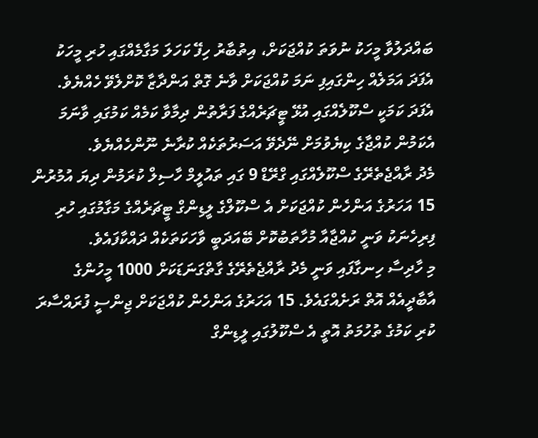ބައްދަލުވާ މީހަކު ނުވަތަ ކުއްޖަކަށް، އިތުބާރު ހިފޭ ކަހަލަ މަގާމެއްގައި ހުރި މީހަކު އެފަދަ އަމަލެއް ހިންގައިފި ނަމަ ކުއްޖަކަށް ވާނެ ގޮތް އަންދާޒާ ކޮށްލެވޭ ހެއްޔެވެ. އެފަދަ ކަމަކީ ސްކޫލެއްގައި އުޅޭ ޓީޗަރެއްގެ ފަރާތުން ދިމާވާ ކަމެއް ކަމުގައި ވާނަމަ އެކަމުން ކުއްޖާގެ ކިޔެވުމަށް ނޭދެވޭ އަސަރުތަކެއް ކުރާނެ ނޫންހެއްޔެވެ.
މެދު ރާއްޖެތެރޭގެ ސްކޫލެއްގައި ގްރޭޑް 9 ގައި ތައުލީމް ހާސިލް ކުރަމުން ދިޔަ އުމުރުން 15 އަހަރުގެ އަންހެން ކުއްޖަކަށް އެ ސްކޫލްގެ ލީޑިންގް ޓީޗަރެއްގެ މަގާމުގައި ހުރި ފިރިހެނަކު ވަނީ ކުއްޖާއާ މުހާތަބުކޮށް ބޭއަދަބީ ވާހަކަތަކެއް ދައްކާފައެވެ.
މި ހާދިސާ ހިނގާފައި ވަނީ މެދު ރާއްޖެތެރޭގެ ގާތްގަނަޑަކަށް 1000 މީހުންގެ އާބާދީއެއް އޮތް ރަށެއްގައެވެ. 15 އަހަރުގެ އަންހެން ކުއްޖަކަށް ޖިންސީ ފުރައްސާރަ ކުރި ކަމުގެ ތުހުމަތު އޮތީ އެ ސްކޫލުގައި ލީޑިންގް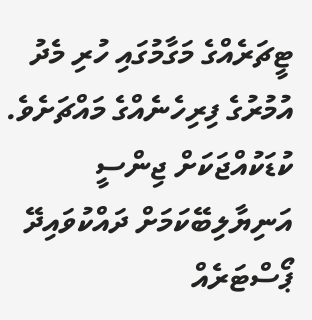ޓީޗަރެއްގެ މަގާމުގައި ހުރި މެދު އުމުރުގެ ފިރިހެނެއްގެ މައްޗަށެވެ.
ކުޑަކުއްޖަކަށް ޖިންސީ އަނިޔާލިބޭކަމަށް ދައްކުވައިދޭ ޕޯސްޓަރެއް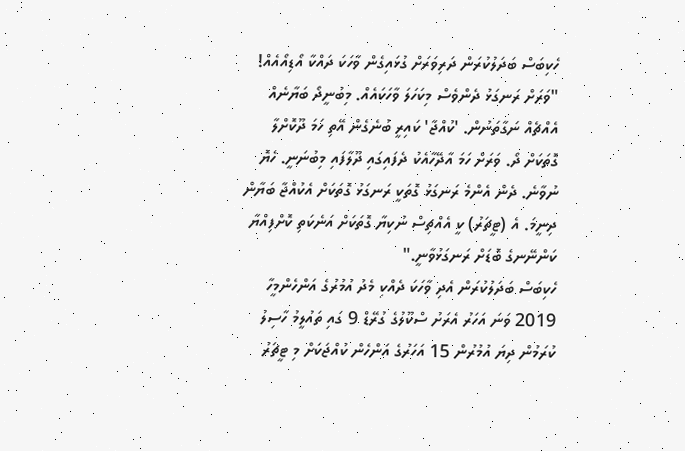ހެކިބަސް ބަދަލުކުރަން ދަރިވަރަށް ގުޅައިގެން ވާހަކަ ދައްކާ އޯޑިއޯއެއް!
"ވަރަށް ރަނގަޅު ދެންވެސް މިކަހަލަ ވާހަކައެއް. މިބުނީދޯ ބަޔާނެއް އެއްޗެއް ނަގާތަނުން. 'ކުއްޖާ' ކައިރީ ބުނެގެން އޭތި ހަމަ ދޫކޮށްލާ ގޮތަކަށް ދޯ. ވަރަށް ހަމަ އާދޭހާއެކު ދެފައިގައި ދޫލާފައި މިބުނަނީ. ހެޔޮ ނުވާނެ. ދެން އެންމެ ރަނގަޅު ގޮތަކީ ރަނގަޅު ގޮތަކަށް އެކުއްޖާ ބަޔާން ދިނީމަ. އެ (ޓީޗަރު) ކީ އެއްޗިސް ނުކިޔާ ގޮތަކަށް އަނެކަތި ކޮށްފިއްޔާ ކަންނޭނގެ ބޮޑަށް ރަނގަޅުވާނީ."
ހެކިބަސް ބަދަލުކުރަން އެދި ވާހަކަ ދެއްކި މެދު އުމުރުގެ އަންހެންމީހާ
2019 ވަނަ އަހަރު އެރަށު ސްކޫލުގެ ގުރޭޑް 9 ގައި ތައުލީމު ހާސިލު ކުރަމުން ދިޔަ އުމުރުން 15 އަހަރުގެ އަންހެން ކުއްޖަކަށް މި ޓީޗަރު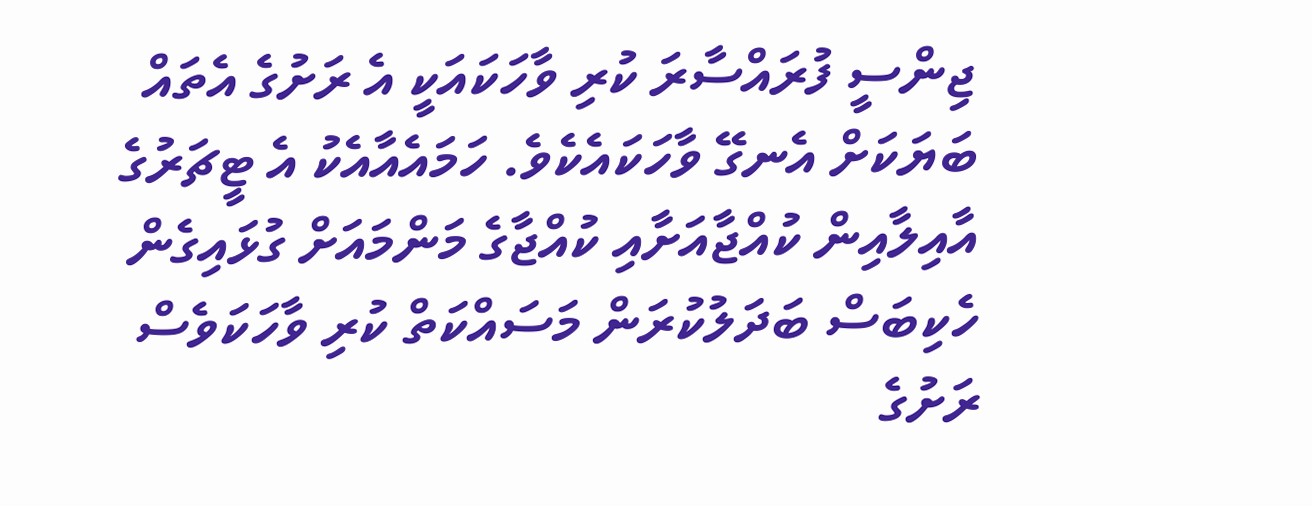ޖިންސީ ފުރައްސާރަ ކުރި ވާހަކައަކީ އެ ރަށުގެ އެތައް ބަޔަކަށް އެނގޭ ވާހަކައެކެވެ. ހަމައެއާއެކު އެ ޓީޗަރުގެ އާއިލާއިން ކުއްޖާއަށާއި ކުއްޖާގެ މަންމައަށް ގުޅައިގެން ހެކިބަސް ބަދަލުކުރަން މަސައްކަތް ކުރި ވާހަކަވެސް ރަށުގެ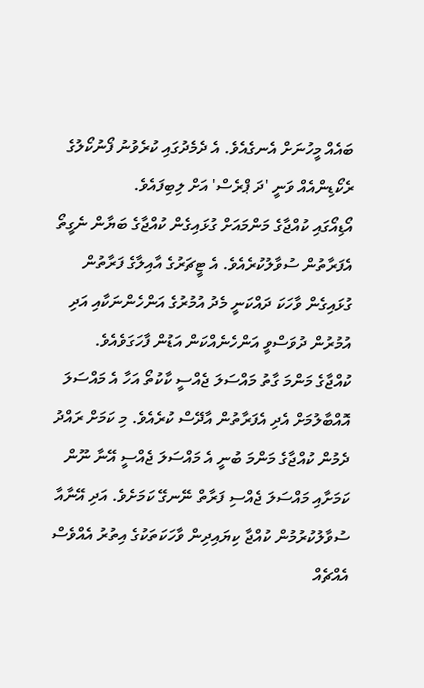ބައެއް މީހުނަށް އެނގެއެވެ. އެ ދެމެދުގައި ކުރެވުނު ފޯނުކޯލުގެ ރެކޯޑިންއެއް ވަނީ 'ދަ ޕްރެސް' އަށް ލިބިފައެވެ.
އޯޑިއޯގައި ކުއްޖާގެ މަންމައަށް ގުޅައިގެން ކުއްޖާގެ ބަޔާން ނެގީތޯ އެފަރާތުން ސުވާލުކުރެއެވެ. އެ ޓީޗަރުގެ އާއިލާގެ ފަރާތުން ގުޅައިގެން ވާހަކަ ދައްކަނީ މެދު އުމުރުގެ އަންހެންނަކާއި އަދި އުމުރުން ދުވަސްވީ އަންހެނެއްކަން އަޑުން ފާހަގަވެއެވެ.
ކުއްޖާގެ މަންމަ ގާތު މައްސަލަ ޖެއްސީ ކާކުތޯ އަހާ އެ މައްސަލަ އޮއްބާލުމަށް އެދި އެފަރާތުން އާދޭސް ކުރެއެވެ. މި ކަމަށް ރައްދު ދެމުން ކުއްޖާގެ މަންމަ ބުނީ އެ މައްސަލަ ޖެއްސީ އޭނާ ނޫން ކަމަށާއި މައްސަލަ ޖެއްސި ފަރާތް ނޭނގޭ ކަމަށެވެ. އަދި އޭނާއާ ސުވާލުކުރުމުން ކުއްޖާ ކިޔައިދިން ވާހަކަތަކުގެ އިތުރު އެއްވެސް އެއްޗެއް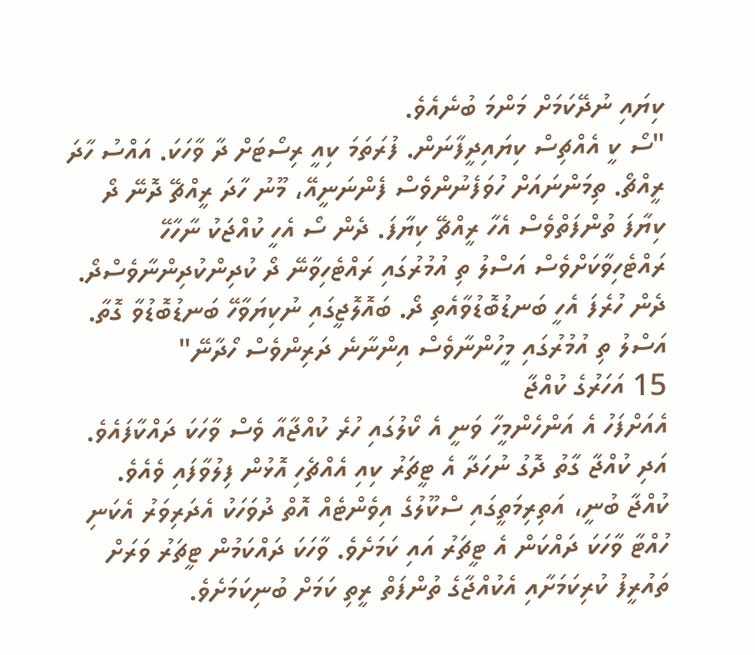ކިޔައި ނުދޭކަމަށް މަންމަ ބުނެއެވެ.
"ސޯ ކީ އެއްޗިސް ކިޔައިދީފާނަން. ފުރަތަމަ ކިއީ ރިސޯޓަށް ދާ ވާހަކަ. އައްސު ހާދަ ރީއްޗޯ. ތިމަންނައަށް ހުވަފެނުންވެސް ފެންނަނީއޭ، މޫނު ހާދަ ރީއްޗޭ ދޮނޭ ދޯ ކިޔާފަ ތުންފަތްވެސް އެހާ ރީއްޗޭ ކިޔާފަ. ދެން ސޯ އެހީ ކުއްޖަކު ނާހާހޭ ރައްޓެހިވާކަށްވެސް އަސްލު ތި އުމުރުގައި ރައްޓެހިވާނޭ ދޯ ކުދިންކުދިންނާވެސްދޯ. ދެން ހުރެފަ އެހީ ބަނޑުބޮޑުވާއެތި ދޯ. ބައޮލޮޖީގައި ނުކިޔަވާހޭ ބަނޑުބޮޑުވާ ގޮތާ. އަސްލު ތި އުމުރުގައި މީހުންނާވެސް އިންނާނެ ދަރިންވެސް ހޯދާނޭ"
15 އަހަރުގެ ކުއްޖާ
އެއަށްފަހު އެ އަންހެންމީހާ ވަނީ އެ ކޯލުގައި ހުރެ ކުއްޖާއާ ވެސް ވާހަކަ ދައްކާފައެވެ. އަދި ކުއްޖާ ގާތު ދޮގު ނުހަދާ އެ ޓީޗަރު ކިއި އެއްޗެހި އޮޅުން ފިލުވާފައި ވެއެވެ.
ކުއްޖާ ބުނީ، އަތިރިމަތީގައި ސްކޫލުގެ އިވެންޓެއް އޮތް ދުވަހަކު އެދަރިވަރު އެކަނި ހުއްޓާ ވާހަކަ ދައްކަން އެ ޓީޗަރު އައި ކަމަށެވެ. ވާހަކަ ދައްކަމުން ޓީޗަރު ވަރަށް ތައުރީފު ކުރިކަމަށާއި އެކުއްޖާގެ ތުންފަތް ރީތި ކަމަށް ބުނިކަމަށެވެ.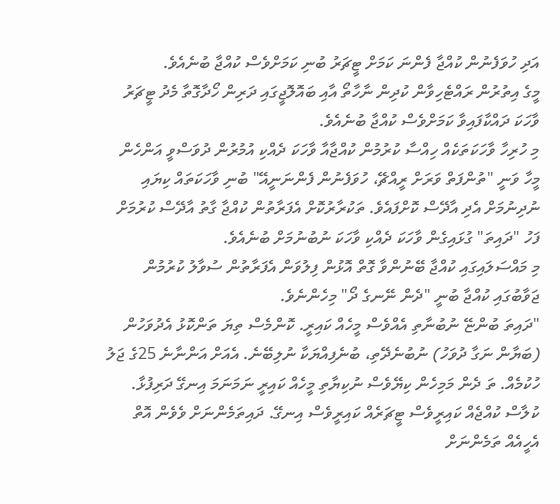އަދި ހުވަފެނުން ކުއްޖާ ފެންނަ ކަމަށް ޓީޗަރު ބުނި ކަމަށްވެސް ކުއްޖާ ބުނެއެވެ.
މީގެ އިތުރުން ރައްޓެހިވާން ކުދިން ނާހާތޯ އާއި ބައޮލޮޖީގައި ދަރިން ހޯދާގޮތާ މެދު ޓީޗަރު ވާހަކަ ދައްކާފައިވާ ކަމަށްވެސް ކުއްޖާ ބުނެއެވެ.
މި ހުރިހާ ވާހަކަތަކެއް ހިއްސާ ކުރުމުން ކުއްޖާއާ ވާހަކަ ދެއްކި އުމުރުން ދުވަސްވީ އަންހެން މީހާ ވަނީ "ތުންފަތް ވަރަށް ރީއްޗޭ، ހުވަފެނުން ފެންނަނީއޭ" ބުނި ވާހަކަތައް ކިޔައި ނުދިނުމަށް އެދި އާދޭސް ކޮށްފައެވެ. ތަކުރާރުކޮށް އެފަރާތުން ކުއްޖާ ގާތު އާދޭސް ކުރުމަށް ފަހު "ދައިތަ" ގުޅައިގެން ވާހަކަ ދެއްކި ވާހަކަ ނުބުނުމަށް ބުނެއެވެ.
މި މައްސަލައިގައި ކުއްޖާ ބޭނުންވާ ގޮތް އޮޅުން ފިލުވަން އެފަރާތުން ސުވާލު ކުރުމުން ޖަވާބުގައި ކުއްޖާ ބުނީ "ދެން ނޭނގެ ދޯ" މިހެންނެވެ.
"ދައިތަ ބުންޏޭ ނުބުނާތި އެއްވެސް މީހެއް ކައިރީ. ކޮންމެސް ތިޔަ ތަންކޮޅު އެދުވަހުން (ބަޔާން ނަގާ ދުވަހު) ނުބުނެދޭތި، ބުނެފިއްޔަކާ ނުލިބޭނެ. އެއަށް އަންނާނެ 25ގެ ޖަލު ހުކުމެއް. ތަ ދެން މަމިހެން ކިޔޭވެސް ނުކިޔާތި މީހެއް ކައިރީ ނަމަނަމަ އިނގޭ ދަރިފުޅާ. ކުލާސް ކުއްޖެއް ކައިރީވެސް ޓީޗަރެއް ކައިރީވެސް އިނގޭ. ދައިތަމެންނަށް ވެވެން އޮތް އެހީއެއް ތަމެންނަށް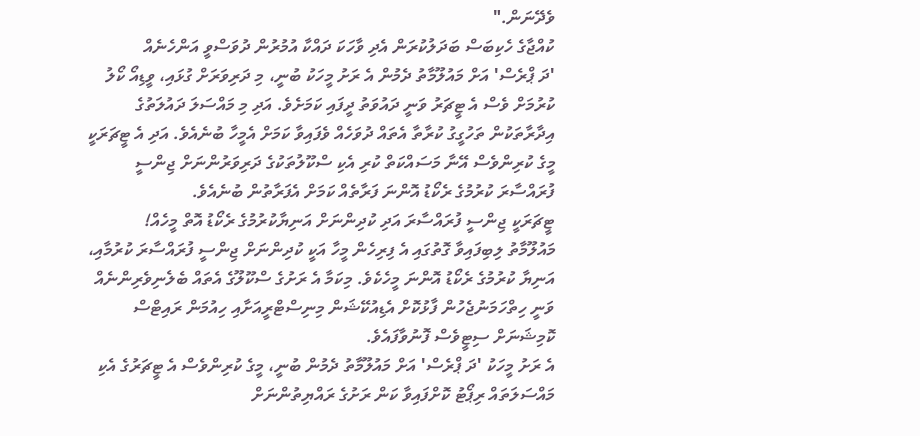ވެދޭނަން."
ކުއްޖާގެ ހެކިބަސް ބަދަލުކުރަން އެދި ވާހަކަ ދައްކާ އުމުރުން ދުވަސްވީ އަންހެނެއް
'ދަ ޕްރެސް' އަށް މައުލޫމާތު ދެމުން އެ ރަށު މީހަކު ބުނީ، މި ދަރިވަރަށް ގުޅައި، ވީޑިއޯ ކޯލު ކުރުމަށް ވެސް އެ ޓީޗަރު ވަނީ ދައުވަތު ދީފައި ކަމަށެވެ. އަދި މި މައްސަލަ ދައުލަތުގެ އިދާރާތަކުން ތަހުގީގު ކުރާތާ އެތައް ދުވަހެއް ވެފައިވާ ކަމަށް އެމީހާ ބުނެއެވެ. އަދި އެ ޓީޗަރަކީ މީގެ ކުރިންވެސް އޭނާ މަސައްކަތް ކުރި އެކި ސްކޫލުތަކުގެ ދަރިވަރުންނަށް ޖިންސީ ފުރައްސާރަ ކުރުމުގެ ރެކޯޑު އޮންނަ ފަރާތެއް ކަމަށް އެފަރާތުން ބުނެއެވެ.
ޓީޗަރަކީ ޖިންސީ ފުރައްސާރަ އަދި ކުދިންނަށް އަނިޔާކުރުމުގެ ރެކޯޑު އޮތް މީހެއް!
މައުލޫމާތު ލިބިފައިވާ ގޮތުގައި އެ ފިރިހެން މީހާ އަކީ ކުދިންނަށް ޖިންސީ ފުރައްސާރަ ކުރުމާއި، އަނިޔާ ކުރުމުގެ ރެކޯޑު އޮންނަ މީހެކެވެ. މިކަމާ އެ ރަށުގެ ސްކޫލޫގެ އެތައް ބެލެނިވެރިންނެއް ވަނީ ހިތްހަމަނުޖެހުން ފާޅުކޮށް އެޑިއުކޭޝަން މިނިސްޓްރީއަށާއި ހިއުމަން ރައިޓްސް ކޮމިޝަނަށް ސިޓީވެސް ފޮނުވާފައެވެ.
އެ ރަށު މީހަކު 'ދަ ޕްރެސް' އަށް މައުލޫމާތު ދެމުން ބުނީ، މީގެ ކުރިންވެސް އެ ޓީޗަރުގެ އެކި މައްސަލަތައް ރިޕޯޓު ކޮށްފައިވާ ކަން ރަށުގެ ރައްޔިތުންނަށް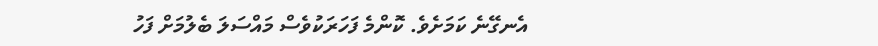އެނގޭނެ ކަމަށެވެ. ކޮންމެ ފަހަރަކުވެސް މައްސަލަ ބެލުމަށް ފަހު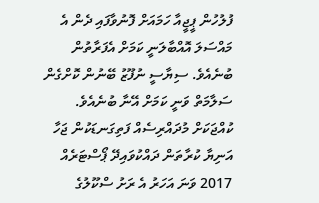ފުލުހުން ޕީޖީއާ ހަމައަށް ފޮނުވާފައި ދެން އެ މައްސަލަ އޮއްބާލަނީ ކަމަށް އެފަރާތުން ބުނެއެވެ. ސިޔާސީ ނުފޫޒު ބޭނުން ކޮށްގެން ސަލާމަތް ވަނީ ކަމަށް އޭނާ ބުނެއެވެ.
ކުއްޖަކަށް މުދައްރިސެއް ފަތިގަނޑަކުން ޖަހާ އަނިޔާ ކުރާތަން ދައްކުވައިދޭ ޕޯސްޓަރެއް
2017 ވަނަ އަހަރު އެ ރަށު ސްކޫލުގެ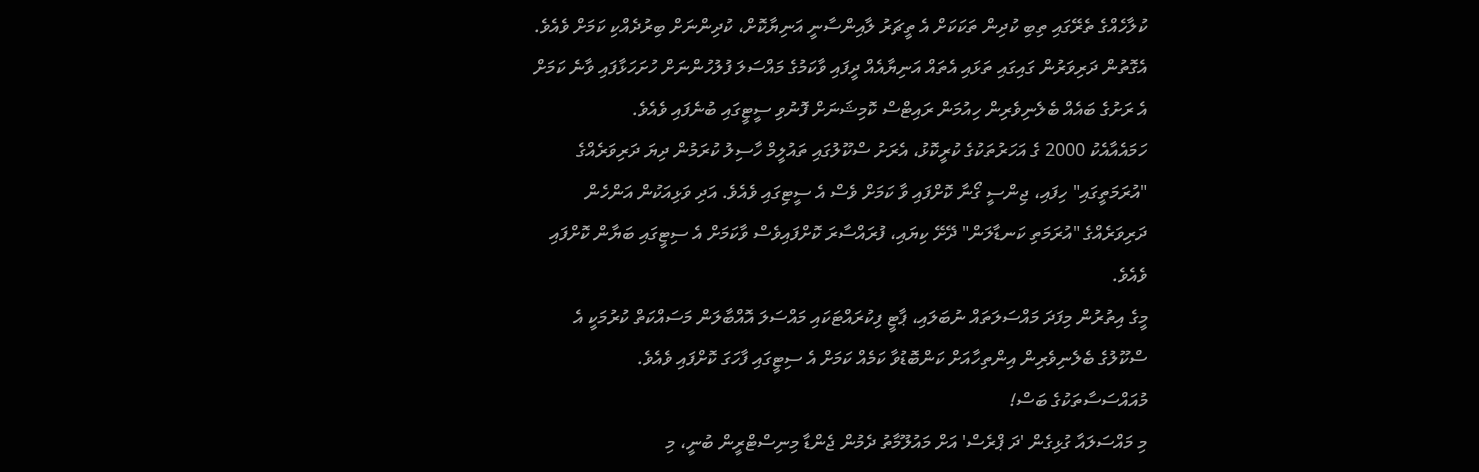ކުލާހެއްގެ ތެރޭގައި ތިބި ކުދިން ތަކަކަށް އެ ތީޗަރު ލާއިންސާނީ އަނިޔާކޮށް، ކުދިންނަށް ބިރުދެއްކި ކަމަށް ވެއެވެ. އެގޮތުން ދަރިވަރުން ގައިގައި ތަޅައި އެތައް އަނިޔާއެއް ދީފައި ވާކަމުގެ މައްސަލަ ފުލުހުންނަށް ހުށަހަޅާފައި ވާނެ ކަމަށް އެ ރަށުގެ ބައެއް ބެލެނިވެރިން ހިއުމަން ރައިޓްސް ކޮމިޝަނަށް ފޮނުވި ސީޓީގައި ބުނެފައި ވެއެވެ.
ހަމައެއާއެކު 2000 ގެ އަހަރުތަކުގެ ކުރީކޮޅު، އެރަށު ސްކޫލުގައި ތައުލީމް ހާސިލު ކުރަމުން ދިޔަ ދަރިވަރެއްގެ "އުރަމަތީގައި" ހިފައި، ޖިންސީ ގޯނާ ކޮށްފައި ވާ ކަމަށް ވެސް އެ ސީޓިގައި ވެއެވެ. އަދި ވަޅިއަކުން އަންހެން ދަރިވަރެއްގެ "އުރަމަތި ކަނޑާލަން" ދޭށޭ ކިޔައި، ފުރައްސާރަ ކޮށްފައިވެސް ވާކަމަށް އެ ސިޓީގައި ބަޔާން ކޮށްފައި ވެއެވެ.
މީގެ އިތުރުން މިފަދަ މައްސަލަތައް ނުބަލައި، ޕާޓީ ފިކުރައްޓަކައި މައްސަލަ އޮއްބާލަން މަސައްކަތް ކުރުމަކީ އެ ސްކޫލުގެ ބެލެނިވެރިން އިންތިހާއަށް ކަންބޮޑުވާ ކަމެއް ކަމަށް އެ ސިޓީގައި ފާހަގަ ކޮށްފައި ވެއެވެ.
މުއައްސަސާތަކުގެ ބަސް!
މި މައްސަލައާ ގުޅިގެން 'ދަ ޕްރެސް' އަށް މައުލޫމާތު ދެމުން ޖެންޑާ މިނިސްޓްރީން ބުނީ، މި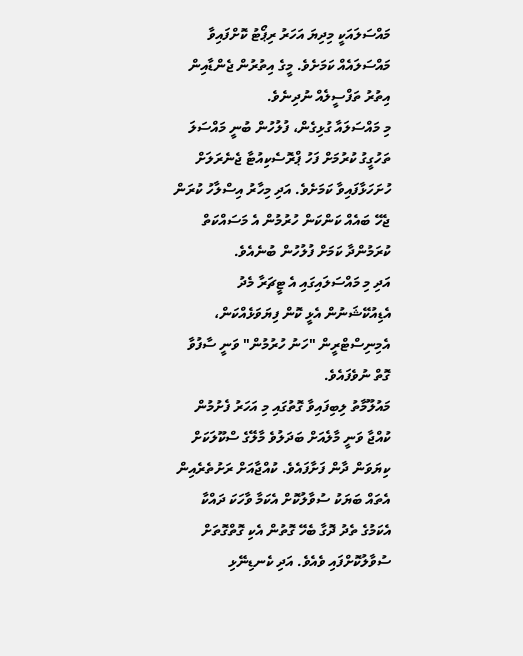މައްސަލައަކީ މިދިޔަ އަހަރު ރިޕޯޓު ކޮށްފައިވާ މައްސަލައެއް ކަމަށެވެ. މީގެ އިތުރުން ޖެންޑާއިން އިތުރު ތަފްސީލެއް ނުދިނެވެ.
މި މައްސަލައާ ގުޅިގެން، ފުލުހުން ބުނީ މައްސަލަ ތަހުގީގު ކުރުމަށް ފަހު ޕްރޮސެކިއުޓާ ޖެނެރަލަށް ހުށަހަޅާފައިވާ ކަމަށެވެ. އަދި މިހާރު އިސްލާހު ކުރަން ޖެހޭ ބައެއް ކަންކަން ހުރުމުން އެ މަސައްކަތް ކުރަމުންދާ ކަމަށް ފުލުހުން ބުނެއެވެ.
އަދި މި މައްސަލައިގައި އެ ޓީޗަރާ މެދު އެޑިއުކޭޝަނުން އެޅީ ކޮން ފިޔަވަޅެއްކަން، އެމިނިސްޓްރީން "ހަނު ހުރުމުން" ވަނީ ސާފުވާ ގޮތް ނުވެފައެވެ.
މައުލޫމާތު ލިބިފައިވާ ގޮތުގައި މި އަހަރު ފެށުމުން ކުއްޖާ ވަނީ މާލެއަށް ބަދަލުވެ މާލޭގެ ސްކޫލަކަށް ކިޔަވަން ދާން ފަށާފައެވެ. ކުއްޖާއަށް ރަށުތެރެއިން އެތައް ބަޔަކު ސުވާލުކޮށް އެކަމާ ވާހަކަ ދައްކާ އެކަމުގެ ތެދު ދޮގާ ބެހޭ ގޮތުން އެކި ގޮތްގޮތަށް ސުވާލުކޮށްފައި ވެއެވެ. އަދި ކެނޑިނޭޅި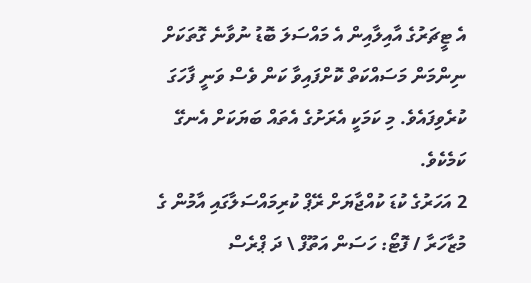އެ ޓީޗަރުގެ އާއިލާއިން އެ މައްސަލަ ބޮޑު ނުވާނެ ގޮތަކަށް ނިންމަން މަސައްކަތް ކޮށްފައިވާ ކަން ވެސް ވަނީ ފާހަގަ ކުރެވިފައެވެ. މި ކަމަކީ އެރަށުގެ އެތައް ބަޔަކަށް އެނގޭ ކަމެކެވެ.
2 އަހަރުގެ ކުޑަ ކުއްޖާޔަށް ރޭޕް ކުރިމައްސަލާގައި އާމުން ގެ މުޒާހަރާ / ފޮޓޯ: ހަސަން އަތޫފް \ ދަ ޕްރެސް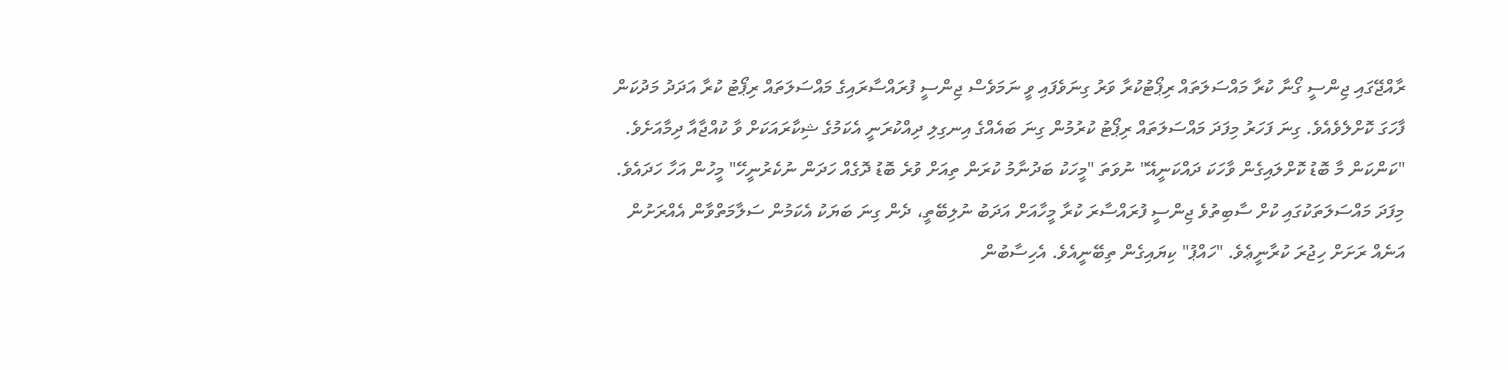ރާއްޖޭގައި ޖިންސީ ގޯނާ ކުރާ މައްސަލަތައް ރިޕޯޓުކުރާ ވަރު ގިނަވެފައި ވީ ނަމަވެސް ޖިންސީ ފުރައްސާރައިގެ މައްސަލަތައް ރިޕޯޓު ކުރާ އަދަދު މަދުކަން ފާހަގަ ކޮށްލެވެއެވެ. ގިނަ ފަހަރު މިފަދަ މައްސަލަތައް ރިޕޯޓު ކުރުމުން ގިނަ ބައެއްގެ އިނގިލި ދިއްކުރަނީ އެކަމުގެ ޝިކާރައަކަށް ވާ ކުއްޖާއާ ދިމާއަށެވެ. "ކަންކަން މާ ބޮޑު ކޮށްލައިގެން ވާހަކަ ދައްކަނީއޭ" ނުވަތަ "މީހަކު ބަދުނާމު ކުރަން ތިއަށް ވުރެ ބޮޑު ދޮގެއް ހަދަން ނުކެރުނީހޭ" މީހުން އަހާ ހަދައެވެ.
މިފަދަ މައްސަލަތަކުގައި ކުށް ސާބިތުވެ ޖިންސީ ފުރައްސާރަ ކުރާ މީހާއަށް އަދަބު ނުލިބޭތީ، ދެން ގިނަ ބަޔަކު އެކަމުން ސަލާމަތްވާން އެއްރަށުން އަނެއް ރަށަށް ހިޖުރަ ކުރާނީޢެވެ. "ހައްޕު" ކިޔައިގެން ތިބޭނީއެވެ. އެހިސާބުން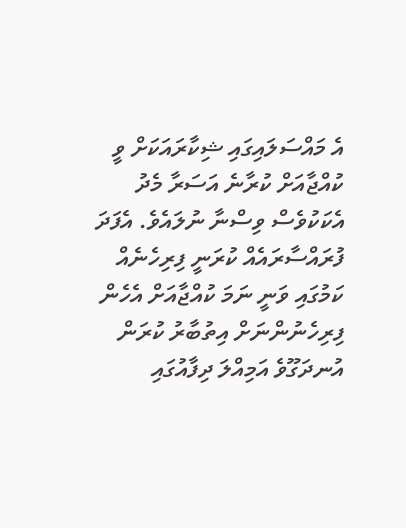އެ މައްސަލައިގައި ޝިކާރައަކަށް ވީ ކުއްޖާއަށް ކުރާނެ އަސަރާ މެދު އެކަކުވެސް ވިސްނާ ނުލައެވެ. އެފަދަ ފުރައްސާރައެއް ކުރަނީ ފިރިހެނެއް ކަމުގައި ވަނީ ނަމަ ކުއްޖާއަށް އެހެން ފިރިހެނުންނަށް އިތުބާރު ކުރަން އުނދަގޫވެ އަމިއްލަ ދިފާއުގައި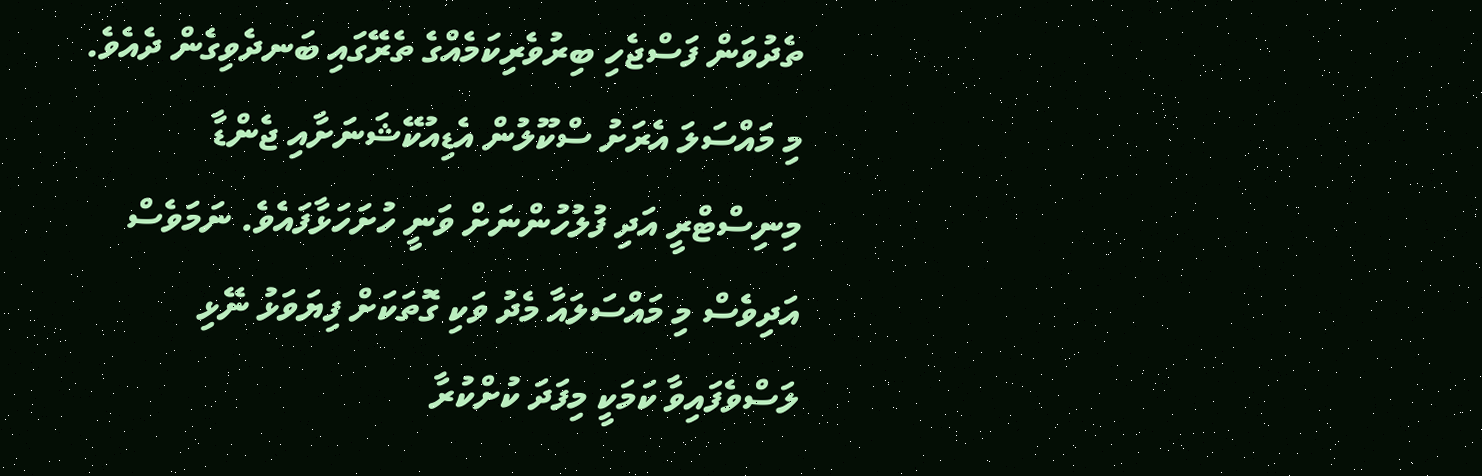ތެދުވަން ފަސްޖެހި ބިރުވެރިކަމެއްގެ ތެރޭގައި ބަނދެވިގެން ދެއެވެ.
މި މައްސަލަ އެރަށު ސްކޫލުން އެޑިއުކޭޝަނަށާއި ޖެންޑާ މިނިސްޓްރީ އަދި ފުލުހުންނަށް ވަނީ ހުށަހަޅާފައެވެ. ނަމަވެސް އަދިވެސް މި މައްސަލައާ މެދު ވަކި ގޮތަކަށް ފިޔަވަޅު ނޭޅި ލަސްވެފައިވާ ކަމަކީ މިފަދަ ކުށްކުރާ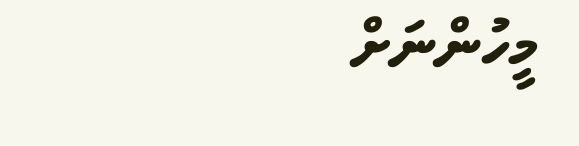މީހުންނަށް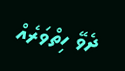ދެވޭ ހިތްވަރެއް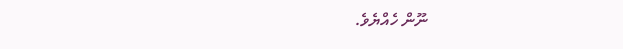ނޫން ހެއްޔެވެ.